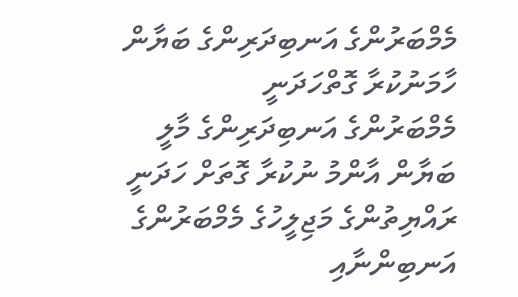މެމްބަރުންގެ އަނބިދަރިންގެ ބަޔާން ހާމަނުކުރާ ގޮތްހަދަނީ
މެމްބަރުންގެ އަނބިދަރިންގެ މާލީ ބަޔާން އާންމު ނުކުރާ ގޮތަށް ހަދަނީ
ރައްޔިތުންގެ މަޖިލީހުގެ މެމްބަރުންގެ އަނބިންނާއި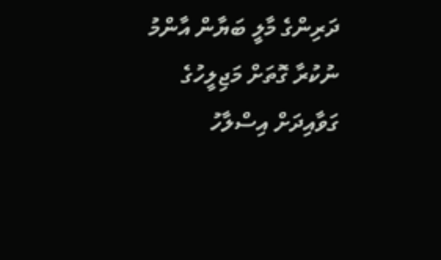ދަރިންގެ މާލީ ބަޔާން އާންމު ނުކުރާ ގޮތަށް މަޖިލީހުގެ ގަވާއިދަށް އިސްލާހު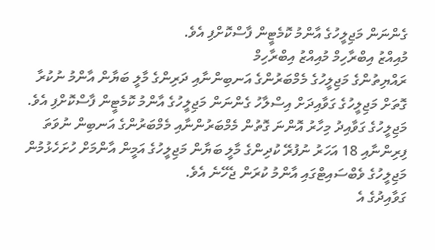ގެންނަން މަޖިލީހުގެ އާންމު ކޮމެޓީން ފާސްކޮށްފި އެވެ.
މުއިއްޒު އިބްރާހިމް މުއިއްޒު އިބްރާހިމް
ރައްޔިތުންގެ މަޖިލީހުގެ މެމްބަރުންގެ އަނބިންނާއި ދަރިންގެ މާލީ ބަޔާން އާންމު ނުކުރާ ގޮތަށް މަޖިލީހުގެ ގަވާއިދަށް އިސްލާހު ގެންނަން މަޖިލީހުގެ އާންމު ކޮމެޓީން ފާސްކޮށްފި އެވެ.
މަޖިލީހުގެ ގަވާއިދު މިހާރު އޮންނަ ގޮތުން މެމްބަރުންނާއި މެމްބަރުންގެ އަނބިން ނުވަތަ ފިރިންނާއި 18 އަހަރު ނުފުރޭ ކުދިންގެ މާލީ ބަޔާން މަޖިލީހުގެ އަމީން އާންމަށް ހުށަހެޅުމުން މަޖިލީހުގެ ވެބްސައިޓްގައި އާންމު ކުރަން ޖެހޭނެ އެވެ.
ގަވާއިދުގެ އެ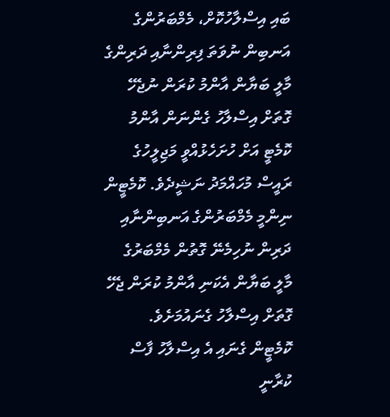ބައި އިސްލާހުކޮށް، މެމްބަރުންގެ އަނބިން ނުވަތަ ފިރިންނާއި ދަރިންގެ މާލީ ބަޔާން އާންމު ކުރަން ނުޖެހޭ ގޮތަށް އިސްލާހު ގެންނަން އާންމު ކޮމެޓީ އަށް ހުށަހެޅުއްވީ މަޖިލީހުގެ ރައީސް މުހައްމަދު ނަޝީދެވެ. ކޮމެޓީން ނިންމީ މެމްބަރުންގެ އަނބިންނާއި ދަރިން ނުހިމެނޭ ގޮތުން މެމްބަރުގެ މާލީ ބަޔާން އެކަނި އާންމު ކުރަން ޖެހޭ ގޮތަށް އިސްލާހު ގެނައުމަށެވެ.
ކޮމެޓީން ގެނައި އެ އިސްލާހު ފާސް ކުރާނީ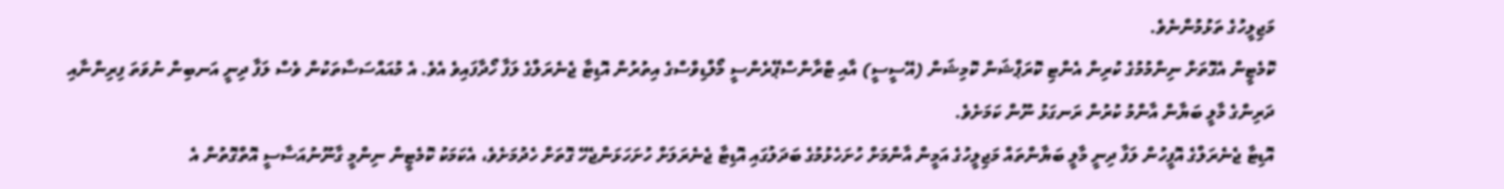މަޖިލީހުގެ ތަޅުމުންނެވެ.
ކޮމެޓީން އެގޮތަށް ނިންމުމުގެ ކުރިން އެންޓި ކޮރަޕްޝަން ކޮމިޝަން (އޭސީސީ) އާއި ޓްރާންސްޕޭރެންސީ މޯލްޑިވްސްގެ އިތުރުން އޮޑިޓާ ޖެނެރަލްގެ ލަފާ ހޯދާފައިވެ އެވެ. އެ މުއައްސަސާތަކުން ވެސް ލަފާ ދިނީ އަނބިން ނުވަތަ ފިރިންނާއި ދަރިންގެ މާލީ ބަޔާން އާންމު ކުރުން ރަނގަޅު ނޫން ކަމަށެވެ.
އޮޑިޓާ ޖެނެރަލްގެ އޮފީހުން ލަފާ ދިނީ މާލީ ބަޔާންތައް މަޖިލީހުގެ އަމީން އާންމަށް ހުށަހެޅުމުގެ ބަދަލުގައި އޮޑިޓާ ޖެނެރަލަށް ހުށަހަޅަންޖެހޭ ގޮތަށް ހެދުމަށެވެ، އެކަމަކު ކޮމެޓީން ނިންމީ ގާނޫނުއަސާސީ އޮތްގޮތުން އެ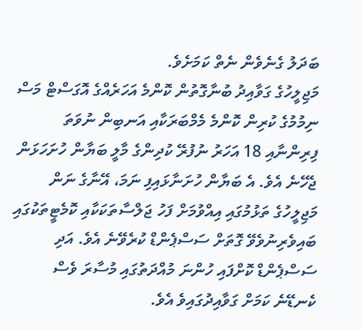ބަދަލު ގެނެވެން ނެތް ކަމަށެވެ.
މަޖިލީހުގެ ގަވާއިދު ބުނާގޮތުން ކޮންމެ އަހަރެއްގެ އޮގަސްޓް މަސް ނިމުމުގެ ކުރިން ކޮންމެ މެމްބަރަކާއި އަނބިން ނުވަތަ ފިރިންނާއި 18 އަހަރު ނުފުރޭ ކުދިންގެ މާލީ ބަޔާން ހުށަހަޅަން ޖެހޭނެ އެވެ. އެ ބަޔާން ހުށަނާޅައިފި ނަމަ، އޭނާގެ ނަން މަޖިލީހުގެ ތަޅުމުގައި އިއްވުމަށް ފަހު ޖަލްސާތަކަކާއި ކޮމެޓީތަކުގައި ބައިވެރިނުވެވޭ ގޮތަށް ސަސްޕެންޑް ކުރެވޭނެ އެވެ. އަދި ސަސްޕެންޑް ކޮށްފައި ހުންނަ މުއްދަތުގައި މުސާރަ ވެސް ކެނޑޭނެ ކަމަށް ގަވާއިދުގައިވެ އެވެ.